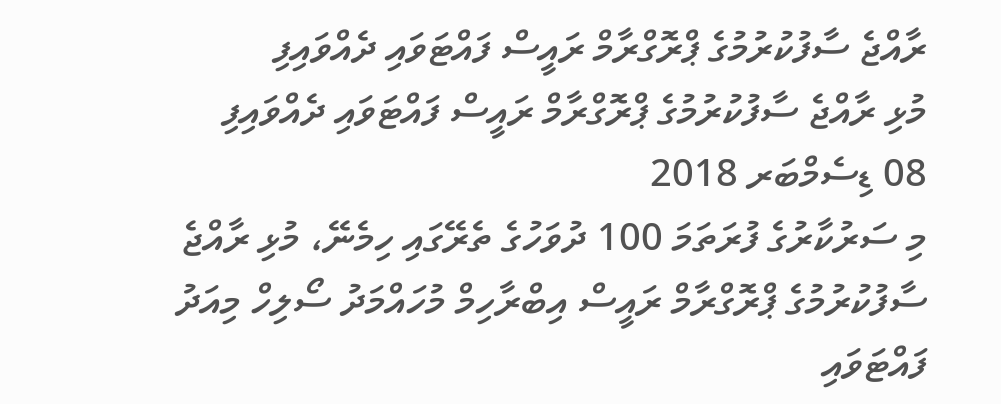ރާއްޖެ ސާފުކުރުމުގެ ޕްރޮގްރާމް ރައީސް ފައްޓަވައި ދެއްވައިފި
މުޅި ރާއްޖެ ސާފުކުރުމުގެ ޕްރޮގްރާމް ރައީސް ފައްޓަވައި ދެއްވައިފި
08 ޑިސެމްބަރ 2018
މި ސަރުކާރުގެ ފުރަތަމަ 100 ދުވަހުގެ ތެރޭގައި ހިމެނޭ، މުޅި ރާއްޖެ ސާފުކުރުމުގެ ޕްރޮގްރާމް ރައީސް އިބްރާހިމް މުހައްމަދު ސޯލިހް މިއަދު ފައްޓަވައި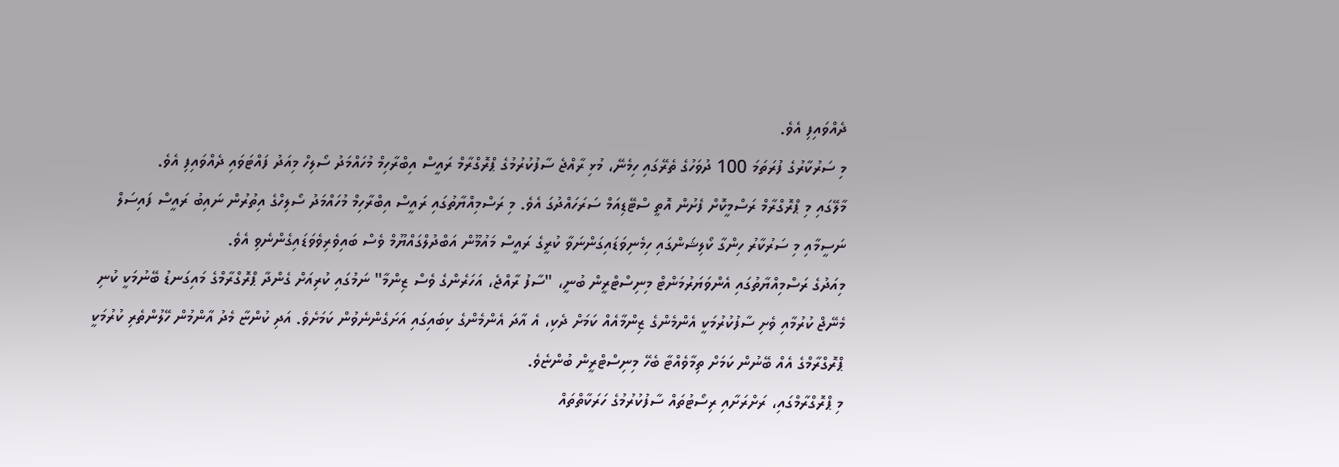ދެއްވައިފި އެވެ.
މި ސަރުކާރުގެ ފުރަތަމަ 100 ދުވަހުގެ ތެރޭގައި ހިމެނޭ، މުޅި ރާއްޖެ ސާފުކުރުމުގެ ޕްރޮގްރާމް ރައީސް އިބްރާހިމް މުހައްމަދު ސޯލިހް މިއަދު ފައްޓަވައި ދެއްވައިފި އެވެ.
މާލޭގައި މި ޕްރޮގްރާމް ރަސްމީކޮށް ފެށުން އޮތީ ސްޓޭޑިއަމް ސަރަހައްދުގަ އެވެ. މި ރަސްމިއްޔާތުގައި ރައީސް އިބްރާހިމް މުހައްމަދު ސޯލިހްގެ އިތުރުން ނައިބު ރައީސް ފައިސަލް ނަސީމާއި މި ސަރުކާރު ހިންގާ ކޯލިޝަންގައި ހިމެނިވަޑައިގަންނަވާ ކުރީގެ ރައީސް މައުމޫން އަބްދުލްގައްޔޫމް ވެސް ބައިވެރިވެވަޑައިގެންނެވި އެވެ.
މިއަދުގެ ރަސްމިއްޔާތުގައި އެންވަޔަރުމަންޓް މިނިސްޓްރީން ބުނީ، "ސާފު ރާއްޖެ، އަހަރެންގެ ވެސް ޒިންމާ" ނަމުގައި ކުރިއަށް ގެންދާ ޕްރޮގްރާމްގެ މައިގަނޑު ބޭނުމަކީ ކުނި މެނޭޖް ކުރުމާއި ވެށި ސާފުކުރުމަކީ އެންމެންގެ ޒިންމާއެއް ކަމަށް ދެކި، އެ އާދަ އެންމެންގެ ކިބައިގައި އަށަގެންނެވުން ކަމަށެވެ. އަދި ކުންޏާ މެދު އާންމުން ހޭލުންތެރި ކުރުމަކީ ޕްރޮގްރާމްގެ އެއް ބޭނުން ކަމަށް ތިމާވެއްޓާ ބެހޭ މިނިސްޓްރީން ބުންޏެވެ.
މި ޕްރޮގްރާމްގައި، ރަށްރަށާއި ރިސޯޓުތައް ސާފުކުރުމުގެ ހަރަކާތްތައް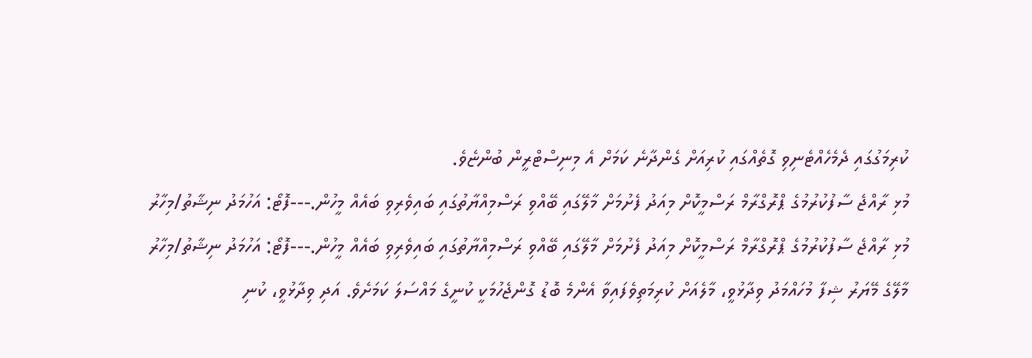ކުރިމަގުގައި ދެމެހެއްޓެނިވި ގޮތެއްގައި ކުރިއަށް ގެންދާނެ ކަމަށް އެ މިނިސްޓްރީން ބުންޏެވެ.
މުޅި ރާއްޖެ ސާފުކުރުމުގެ ޕްރޮގްރާމް ރަސްމީކޮށް މިއަދު ފެށުމަށް މާލޭގައި ބޭއްވި ރަސްމިއްޔާތުގައި ބައިވެރިވި ބައެއް މީހުން.---ފޮޓޯ: އަހުމަދު ނިޝާތު/މިހާރު
މުޅި ރާއްޖެ ސާފުކުރުމުގެ ޕްރޮގްރާމް ރަސްމީކޮށް މިއަދު ފެށުމަށް މާލޭގައި ބޭއްވި ރަސްމިއްޔާތުގައި ބައިވެރިވި ބައެއް މީހުން.---ފޮޓޯ: އަހުމަދު ނިޝާތު/މިހާރު
މާލޭގެ މޭޔަރު ޝިފާ މުހައްމަދު ވިދާޅުވީ، މާލެއަށް ކުރިމަތިވެފައިވާ އެންމެ ބޮޑު ގޮންޖެހުމަކީ ކުނީގެ މައްސަލަ ކަމަށެވެ. އަދި ވިދާޅުވީ، ކުނި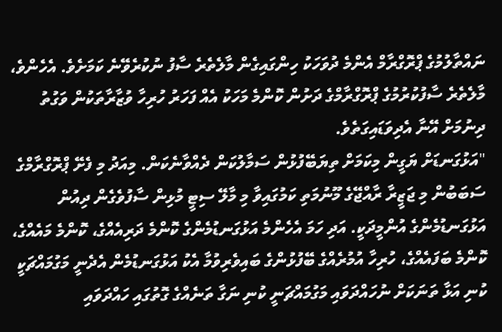ނައްތާލުމުގެ ޕްރޮގްރާމް އެންމެ ދުވަހަކު ހިންގައިގެން މާލެތެރެ ސާފު ނުކުރެވޭނެ ކަމަށެވެ. އެހެންވެ، މާލެތެރެ ސާފުކުރުމުގެ ޕްރޮގްރާމްގެ ދަށުން ކޮންމެ މަހަކު އެއް ފަހަރު ހުރިހާ ވުޒާރާތަކުން ވަގުތު ދިނުމަށް އޭނާ އެދިވަޑައިގަތެވެ.
"އަޅުގަނޑަށް ޔަގީން މިކަމަށް ތިޔަބޭފުޅުން ސަމާލުކަން ދެއްވާނެކަން. މިއަދު މި ފެށޭ ޕްރޮގްރާމްގެ ސަބަބުން މި ޖަޒީރާ ރާއްޖޭގެ މޫނުމަތި ކަމުގައިވާ މި މާލޭ ސިޓީ މުޅިން ސާފުވެގެން ދިއުން އަޅުގަނޑުމެންގެ އުންމީދަކީ. އަދި ހަމަ އެހެންމެ އަޅުގަނޑުމެންގެ ކޮންމެ ދަރިއެއްގެ، ކޮންމެ މައެއްގެ، ކޮންމެ ބަފައެއްގެ، ހުރިހާ އުމުރެއްގެ ބޭފުޅުންގެ ބައިވެރިވުމާ އެކު އަޅުގަނޑުމެން އެދެނީ މަގުމައްޗަކީ ކުނި އަޅާ ތަނަކަށް ނުހައްދަވައި މަގުމައްޗަނީ ކުނި ނަގާ ތަނެއްގެ ގޮތުގައި ހައްދަވައި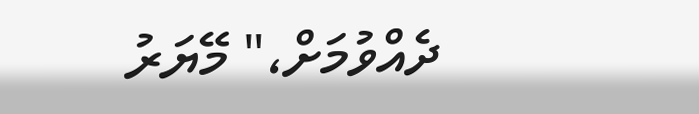ދެއްވުމަށް،" މޭޔަރު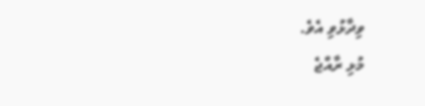ވިދާޅުވި އެވެ.
މުޅި ރާއްޖެ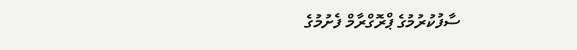ސާފުކުރުމުގެ ޕްރޮގްރާމް ފެށުމުގެ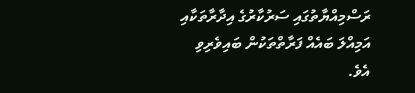ރަސްމިއްޔާތުގައި ސަރުކާރުގެ އިދާރާތަކާއި އަމިއްލަ ބައެއް ފަރާތްތަކުން ބައިވެރިވި އެވެ.